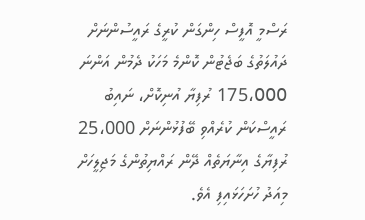ރަސްމީ އޮފީސް ހިންގަން ކުރީގެ ރައީސުންނަށް ދައުލަތުގެ ބަޖެޓުން ކޮންމެ މަހަކު ދެމުން އަންނަ 175،000 ރުފިޔާ އުނިކޮށް، ނައިބު ރައީސްކަން ކުރެއްވި ބޭފުޅުންނަށް 25،000 ރުފިޔާގެ އިނާޔަތެއް ދޭން ރައްޔިތުންގެ މަޖިލީހަށް މިއަދު ހުށަހަޅައިފި އެވެ.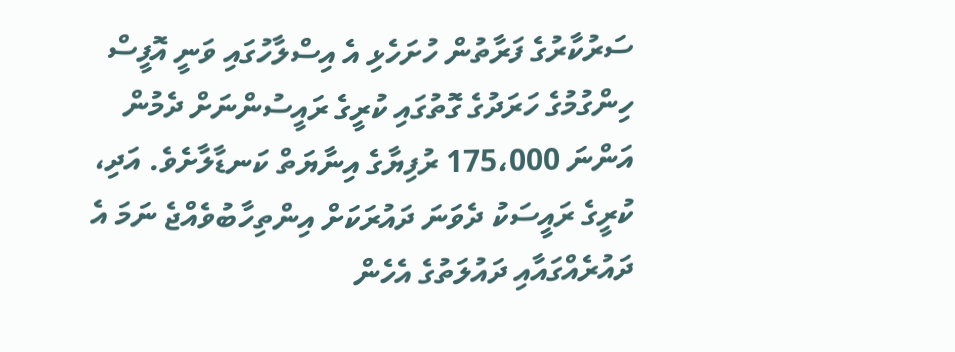ސަރުކާރުގެ ފަރާތުން ހުށަހެޅި އެ އިސްލާހުގައި ވަނީ އޮފީސް ހިންގުމުގެ ހަރަދުގެ ގޮތުގައި ކުރީގެ ރައީސުންނަށް ދެމުން އަންނަ 175،000 ރުފިޔާގެ އިނާޔަތް ކަނޑާލާށެވެ. އަދި، ކުރީގެ ރައީސަކު ދެވަނަ ދައުރަކަށް އިންތިހާބުވެއްޖެ ނަމަ އެ ދައުރެއްގައާއި ދައުލަތުގެ އެހެން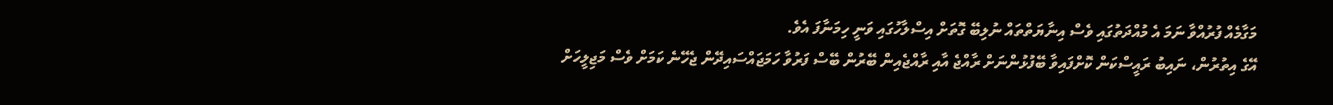މަގާމެއް ފުރުއްވާ ނަމަ އެ މުއްދަތުގައި ވެސް އިނާޔަތްތައް ނުލިބޭ ގޮތަށް އިސްލާހުގައި ވަނީ ހިމަނާފަ އެވެ.
އޭގެ އިތުރުން، ނައިބު ރައީސްކަން ކޮށްފައިވާ ބޭފުޅުންނަށް ރާއްޖެ އާއި ރާއްޖެއިން ބޭރުން ބޭސް ފަރުވާ ހަމަޖައްސައިދޭން ޖެހޭނެ ކަމަށް ވެސް މަޖިލީހަށް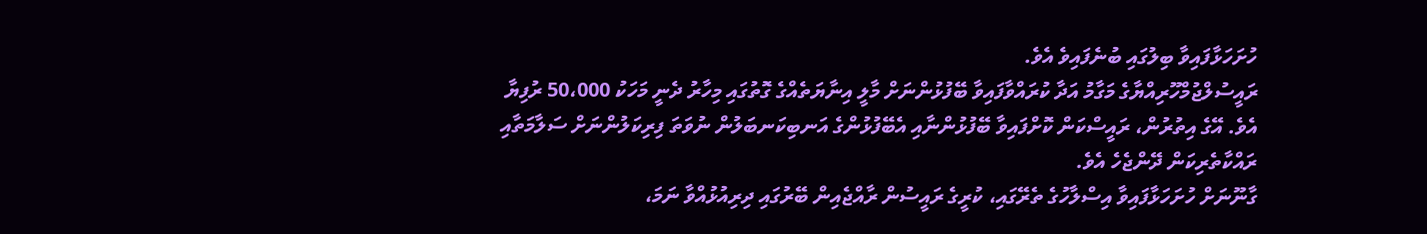ހުށަހަޅާފައިވާ ބިލުގައި ބުނެފައިވެ އެވެ.
ރައީސުލްޖުމްހޫރިއްޔާގެ މަގާމު އަދާ ކުރައްވާފައިވާ ބޭފުޅުންނަށް މާލީ އިނާޔަތެއްގެ ގޮތުގައި މިހާރު ދެނީ މަހަކު 50،000 ރުފިޔާ އެވެ. އޭގެ އިތުރުން، ރައީސްކަން ކޮށްފައިވާ ބޭފުޅުންނާއި އެބޭފުޅުންގެ އަނބިކަނބަލުން ނުވަތަ ފިރިކަލުންނަށް ސަލާމަތާއި ރައްކާތެރިކަން ދޭންޖެހެ އެވެ.
ގާނޫނަށް ހުށަހަޅާފައިވާ އިސްލާހުގެ ތެރޭގައި، ކުރީގެ ރައީސުން ރާއްޖެއިން ބޭރުގައި ދިރިއުޅުއްވާ ނަމަ،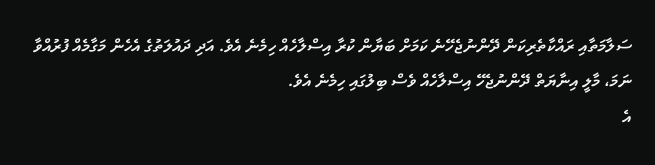ސަލާމަތާއި ރައްކާތެރިކަން ދޭންނުޖެހޭނެ ކަމަށް ބަޔާން ކުރާ އިސްލާހެއް ހިމެނެ އެވެ. އަދި ދައުލަތުގެ އެހެން މަގާމެއް ފުރުއްވާ ނަމަ، މާލީ އިނާޔަތް ދޭންނުޖެހޭ އިސްލާހެއް ވެސް ބިލުގައި ހިމެނެ އެވެ.
އެ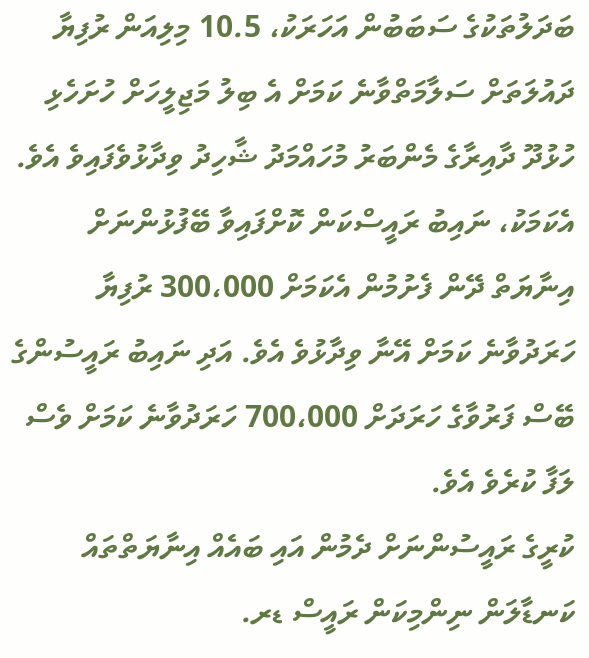ބަދަލުތަކުގެ ސަބަބުން އަހަރަކު، 10.5 މިލިއަން ރުފިޔާ ދައުލަތަށް ސަލާމަތްވާނެ ކަމަށް އެ ބިލު މަޖިލީހަށް ހުށަހެޅި ހުޅުދޫ ދާއިރާގެ މެންބަރު މުހައްމަދު ޝާހިދު ވިދާޅުވެފައިވެ އެވެ. އެކަމަކު، ނައިބު ރައީސްކަން ކޮށްފައިވާ ބޭފުޅުންނަށް އިނާޔަތް ދޭން ފެށުމުން އެކަމަށް 300،000 ރުފިޔާ ހަރަދުވާނެ ކަމަށް އޭނާ ވިދާޅުވެ އެވެ. އަދި ނައިބު ރައީސުންގެ ބޭސް ފަރުވާގެ ހަރަދަށް 700،000 ހަރަދުވާނެ ކަމަށް ވެސް ލަފާ ކުރެވެ އެވެ.
ކުރީގެ ރައީސުންނަށް ދެމުން އައި ބައެއް އިނާޔަތްތައް ކަނޑާލަން ނިންމިކަން ރައީސް ޑރ.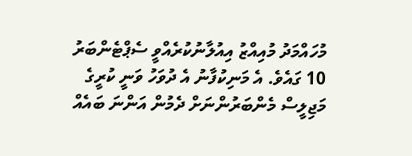މުހައްމަދު މުއިއްޒު އިއުލާނުކުރެއްވީ ސެޕްޓެންބަރު 10 ގައެވެ. އެ މަނިކުފާނު އެ ދުވަހު ވަނީ ކުރީގެ މަޖިލީސް މެންބަރުންނަށް ދެމުން އަންނަ ބައެއް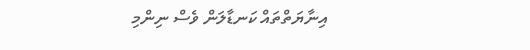އިނާޔަތްތައް ކަނޑާލަން ވެސް ނިންމި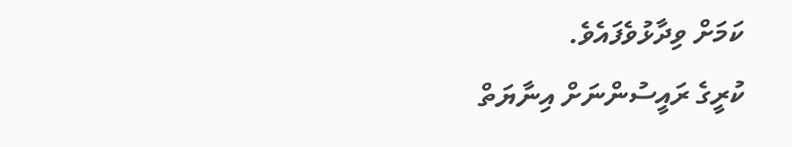ކަމަށް ވިދާޅުވެފައެވެ.
ކުރީގެ ރައީސުންނަށް އިނާޔަތް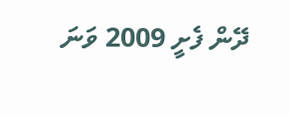ދޭން ފެށީ 2009 ވަނަ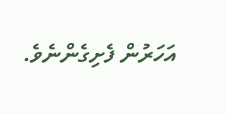އަހަރުން ފެށިގެންނެވެ.